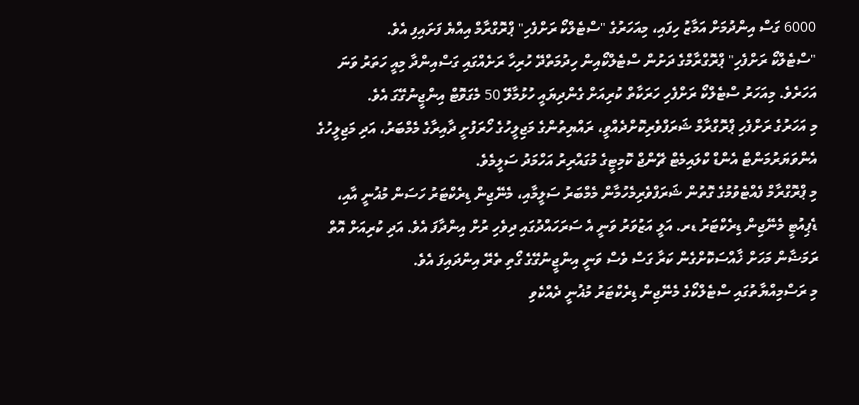6000 ގަސް އިންދުމަށް އަމާޒު ހިފައި، މިއަހަރުގެ "ސްޓެލްކޯ ރަށްފެހި" ޕްރޮގްރާމް އިއްޔެ ފަށައިފި އެވެ.
"ސްޓެލްކޯ ރަށްފެހި" ޕްރޮގްރާމްގެ ދަށުން ސްޓެލްކޯއިން ހިދުމަތްދޭ ހުރިހާ ރަށެއްގައި ގަސްއިންދާ މިއީ ހަތަރު ވަނަ އަހަރެވެ. މިއަހަރު ސްޓެލްކޯ ރަށްފެހި ހަރަކާތް ކުރިއަށް ގެންދިޔައީ ހުޅުމާލޭ 50 މެގަވޮޓް އިންޖީނުގޭގަ އެވެ.
މި އަހަރުގެ ރަށްފެހި ޕްރޮގްރާމް ޝަރަފްވެރިކޮށްދެއްވީ، ރައްޔިތުންގެ މަޖިލީހުގެ ހޯރަފުށީ ދާއިރާގެ މެމްބަރު، އަދި މަޖިލީހުގެ އެންވަޔަރުމަންޓް އެންޑް ކްލައިމެޓް ޗޭންޖް ކޮމިޓީގެ މުގައްރިރު އަހްމަދު ސަލީމެވެ.
މި ޕްރޮގްރާމް ފެއްޓެވުމުގެ ގޮތުން ޝަރަފްވެރިމެހުމާން މެމްބަރު ސަލީމާއި، މެނޭޖިން ޑިރެކްޓަރު ހަސަން މުޣުނީ އާއި، ޑެޕިއުޓީ މެނޭޖިން ޑިރެކްޓަރު ޑރ. އަލީ އަޒުވަރު ވަނީ އެ ސަރަހައްދުގައި ދިވެހި ރުށް އިންދާފަ އެވެ. އަދި ކުރިއަށް އޮތް ރަމަޟާން މަހަށް ޚާއްސަކޮށްގެން ކަރާ ގަސް ވެސް ވަނީ އިންޖީނުގޭގެ ގޯތި ތެރޭ އިންދައިފަ އެވެ.
މި ރަސްމިއްޔާތުގައި ސްޓެލްކޯގެ މެނޭޖިން ޑިރެކްޓަރު މުޣުނީ ދެއްކެވި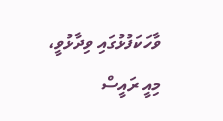ވާހަކަފުޅުގައި ވިދާޅުވީ، މިއީ ރައީސް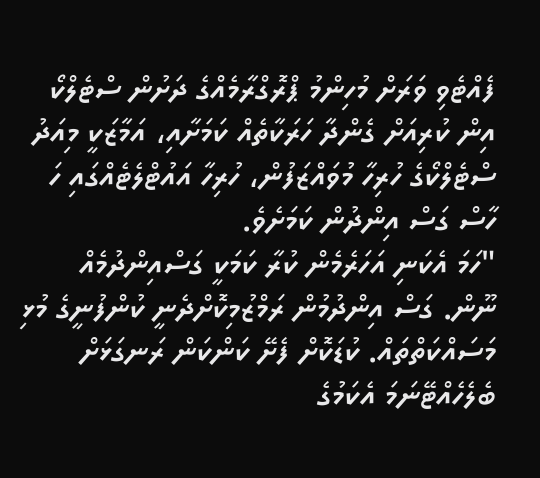ފެއްޓެވި ވަރަށް މުހިންމު ޕްރޮގްރާމެއްގެ ދަށުން ސްޓެލްކޯ އިން ކުރިއަށް ގެންދާ ހަރަކާތެއް ކަމަށާއި، އަމާޒަކީ މިއަދު ސްޓެލްކޯގެ ހުރިހާ މުވައްޒަފުން، ހުރިހާ އައުޓްލެޓެއްގައި ހަ ހާސް ގަސް އިންދުން ކަމަށެވެ.
"ހަމަ އެކަނި އަހަރެމެން ކުރާ ކަމަކީ ގަސްއިންދުމެއް ނޫން. ގަސް އިންދުމުން ރަމްޒުމިކޮށްދެނީ ކުންފުނީގެ މުޅި މަސައްކަތްތައް. ކުޑަކޮށް ފެށޭ ކަންކަން ރަނގަޅަށް ބެލެހެއްޓޭނަމަ އެކަމުގެ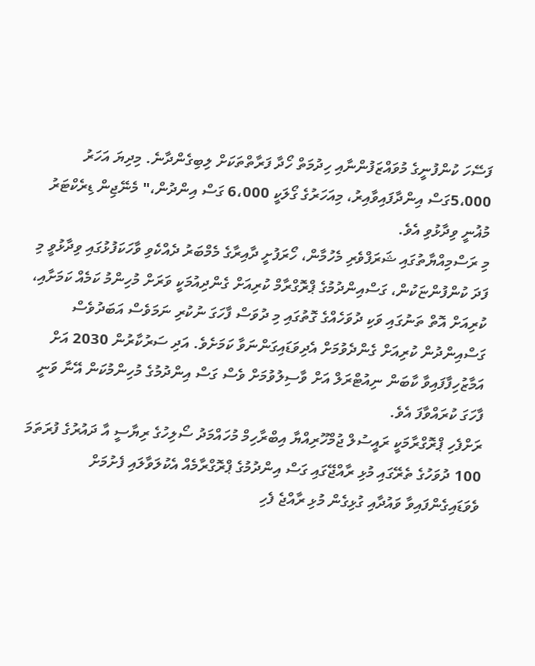ފަސޭހަ ކުންފުނީގެ މުވައްޒަފުންނާއި ހިދުމަތް ހޯދާ ފަރާތްތަކަށް ލިބިގެންދާނެ. މިދިޔަ އަހަރު 5،000ގަސް އިންދާފައިވާއިރު، މިއަހަރުގެ ގޯލަކީ 6،000 ގަސް އިންދުން،" މެނޭޖިން ޑިރެކްޓަރު މުޣުނީ ވިދާޅުވި އެވެ.
މި ރަސްމިއްޔާތުގައި ޝަރަފްވެރި މެހުމާން، ހޯރަފުށީ ދާއިރާގެ މެމްބަރު ދެއްކެވި ވާހަކަފުޅުގައި ވިދާޅުވީ މި ފަދަ ކުންފުންޏަކުން، ގަސްއިންދުމުގެ ޕްރޮގްރާމް ކުރިއަށް ގެންދިއުމަކީ ވަރަށް މުހިންމު ކަމެއް ކަމަށާއި، ކުރިއަށް އޮތް ތަނުގައި ވަކި ދުވަހެއްގެ ގޮތުގައި މި ދުވަސް ފާހަގަ ނުކުރި ނަމަވެސް އަބަދުވެސް ގަސްއިންދުން ކުރިއަށް ގެންދެވުމަށް އެދިވަޑައިގަންނަވާ ކަމަށެވެ. އަދި ސަރުކާރުން 2030 އަށް އަމާޒުހިފާފައިވާ ކާބަން ނިއުޓްރަލް އަށް ވާސިލުވުމަށް ވެސް ގަސް އިންދުމުގެ މުހިންމުކަން އޭނާ ވަނީ ފާހަގަ ކުރައްވާފަ އެވެ.
ރަށްފެހި ޕްރޮގްރާމަކީ ރައީސުލް ޖުމްހޫރިއްޔާ އިބްރާހިމް މުހައްމަދު ސޯލިހުގެ ރިޔާސީ އާ ދައުރުގެ ފުރަތަމަ 100 ދުވަހުގެ ތެރޭގައި މުޅި ރާއްޖޭގައި ގަސް އިންދުމުގެ ޕްރޮގްރާމެއް އެކުލަވާލައި ފެށުމަށް ވެވަޑައިގެންފައިވާ ވައުދާއި ގުޅިގެން މުޅި ރާއްޖެ ފެހި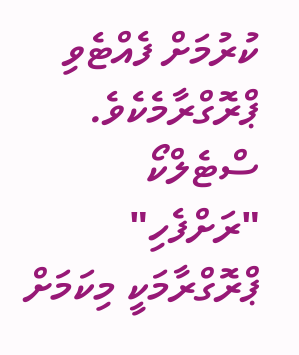ކުރުމަށް ފެއްޓެވި ޕްރޮގްރާމެކެވެ.
ސްޓެލްކޯ "ރަށްފެހި" ޕްރޮގްރާމަކީ މިކަމަށް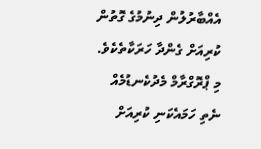އެއްބާރުލުން ދިނުމުގެ ގޮތުން ކުރިއަށް ގެންދާ ހަރަކާތެކެވެ. މި ޕްރޮގްރާމް މެދުކެނޑުމެއް ނެތި ހަމައެކަނި ކުރިއަށް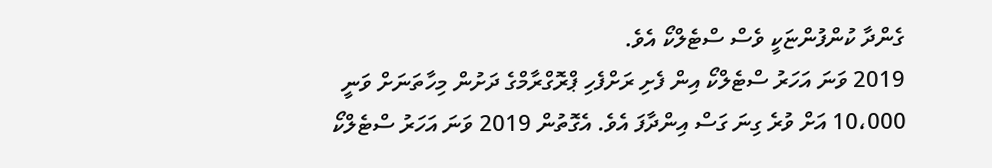ގެންދާ ކުންފުންޏަކީ ވެސް ސްޓެލްކޯ އެވެ.
2019 ވަނަ އަހަރު ސްޓެލްކޯ އިން ފެށި ރަށްފެހި ޕްރޮގްރާމްގެ ދަށުން މިހާތަނަށް ވަނީ 10،000 އަށް ވުރެ ގިނަ ގަސް އިންދާފަ އެވެ. އެގޮތުން 2019 ވަނަ އަހަރު ސްޓެލްކޯ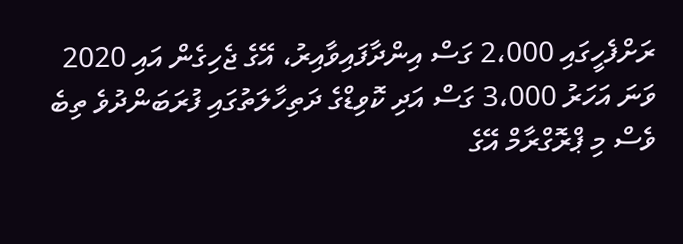ރަށްފެހީގައި 2،000 ގަސް އިންދާފައިވާއިރު، އޭގެ ޖެހިގެން އައި 2020 ވަނަ އަހަރު 3،000 ގަސް އަދި ކޮވިޑްގެ ދަތިހާލަތުގައި ފުރަބަންދުވެ ތިބެ ވެސް މި ޕްރޮގްރާމް އޭގެ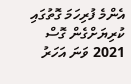އެންމެ ފުރިހަމަ ގޮތުގައި ކުރިޔަށްގެން ގޮސް 2021 ވަނަ އަހަރު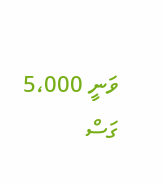ވަނީ 5،000 ގަސް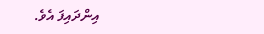އިންދައިފަ އެވެ.